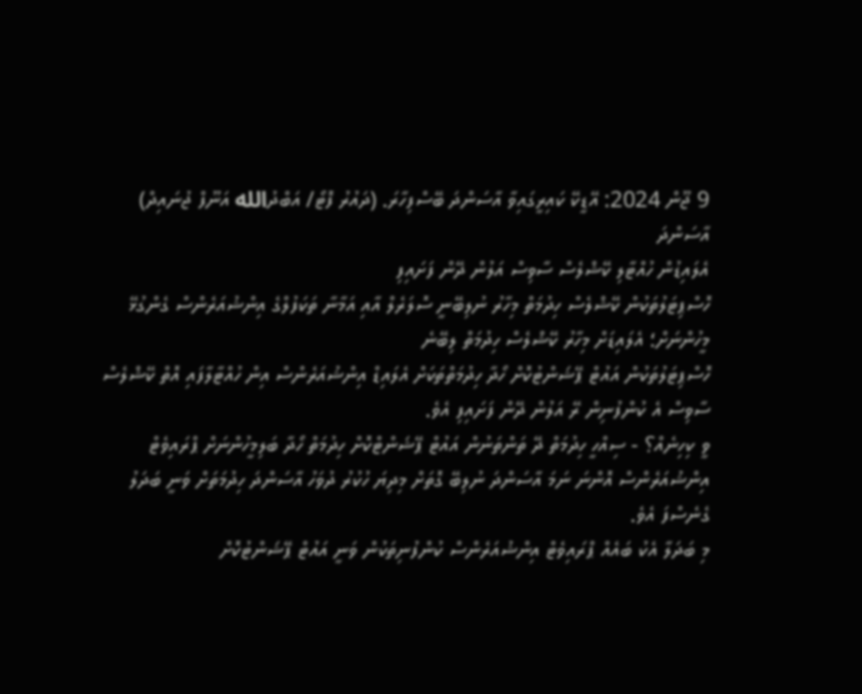9 ޖޫން 2024: އޭޑީކޭ ކައިރީގައިވާ އާސަންދަ ބޭސްފިހާރަ. (ދައުރު ފޮޓޯ/ އަބްދުالله އަނޫފް ޖުނައިދް)
އާސަންދަ
އެލައިޑުން ހުއްޓާލި ކޭޝްލެސް ސާވިސް އަލުން ދޭން ފަށައިފި
ހޮސްޕިޓަލުތަކުން ކޭޝްލެސް ހިދުމަތް މިހާރު ނުލިބޭނީ ސޮލަރެލް އާއި އަމާނާ ތަކަފުލްގެ އިންޝުއަރެންސް ގެންގުޅޭ މީހުންނަށް؛ އެލައިޑަށް މިހާރު ކޭޝްލެސް ހިދުމަތް ލިބޭނެ
ހޮސްޕިޓަލުތަކުން އައުޓް ޕޭޝަންޓުކޮށް ހޯދާ ހިދުމަތްތަކަށް އެލައިޑް އިންޝުއަރެންސް އިން ހުއްޓާލާފައި އޮތް ކޭޝްލެސް ސާވިސް އެ ކުންފުނިން ރޭ އަލުން ދޭން ފަށައިފި އެވެ.
ވީ ކިހިނެއް؟ - ސިއްހީ ހިދުމަތް ދޭ ތަންތަނުން އައުޓް ޕޭޝަންޓްކޮށް ހިދުމަތް ހޯދާ ބަލިމީހުންނަށް ޕްރައިވެޓް އިންޝުއަރެންސް އޮންނަ ނަމަ އާސަންދަ ނުލިބޭ ގޮތަށް މިދިޔަ ހުކުރު ދުވަހު އާސަންދަ ހިދުމަތަށް ވަނީ ބަދަލު ގެނެސްފަ އެވެ.
މި ބަދަލާ އެކު ބައެއް ޕްރައިވެޓް އިންޝުއަރެންސް ކުންފުނިތަކުން ވަނީ އައުޓް ޕޭޝަންޓުކޮށް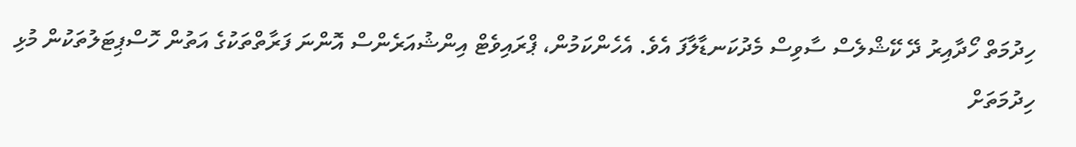ހިދުމަތް ހޯދާއިރު ދޭ ކޭޝްލެސް ސާވިސް މެދުކަނޑާލާފަ އެވެ. އެހެންކަމުން، ޕްރައިވެޓް އިންޝުއަރެންސް އޮންނަ ފަރާތްތަކުގެ އަތުން ހޮސްޕިޓަލުތަކުން މުޅި ހިދުމަތަށް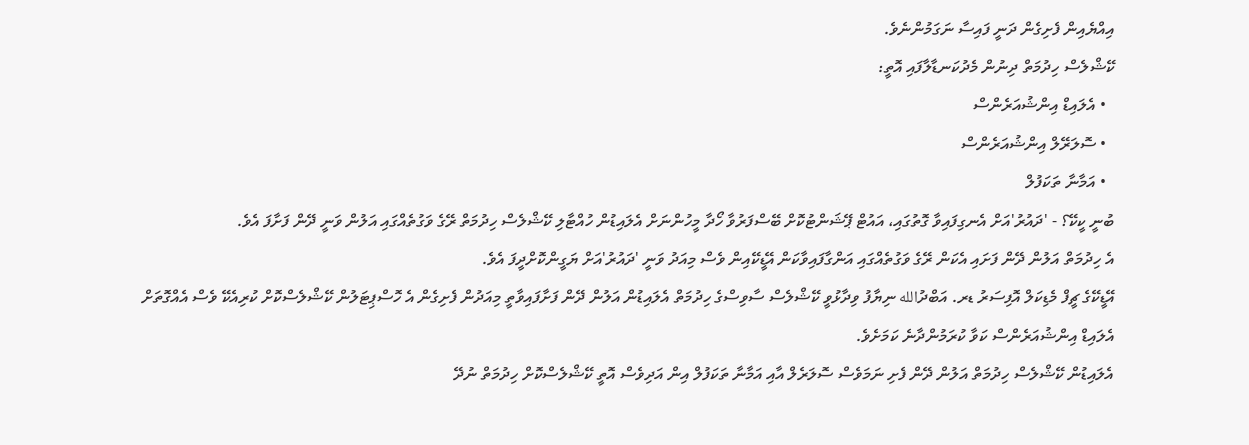އިއްޔެއިން ފެށިގެން ދަނީ ފައިސާ ނަގަމުންނެވެ.
ކޭޝްލެސް ހިދުމަތް ދިނުން މެދުކަނޑާލާފައި އޮތީ:
  • އެލައިޑް އިންޝުއަރެންސް
  • ސޮލަރޭލް އިންޝުއަރެންސް
  • އަމާނާ ތަކަފުލް
ބުނީ ކީކޭ؟ - 'ދައުރު'އަށް އެނގިފައިވާ ގޮތުގައި، އައުޓް ޕޭޝަންޓުކޮށް ބޭސްފަރުވާ ހޯދާ މީހުންނަށް އެލައިޑުން ހުއްޓާލި ކޭޝްލެސް ހިދުމަތް ރޭގެ ވަގުތެއްގައި އަލުން ވަނީ ދޭން ފަށާފަ އެވެ.
އެ ހިދުމަތް އަލުން ދޭން ފަށައި އެކަން ރޭގެ ވަގުތެއްގައި އަންގާފައިވާކަން އޭޑީކޭއިން ވެސް މިއަދު ވަނީ 'ދައުރު'އަށް ޔަގީންކޮށްދީފަ އެވެ.
އޭޑީކޭގެ ޗީފް މެޑިކަލް އޮފިސަރު ޑރ. އަބްދުالله ނިޔާފު ވިދާޅުވީ ކޭޝްލެސް ސާވިސްގެ ހިދުމަތް އެލައިޑުން އަލުން ދޭން ފަށާފައިވާތީ މިއަދުން ފެށިގެން އެ ހޮސްޕިޓަލުން ކޭޝްލެސްކޮށް ކުރިއެކޭ ވެސް އެއްގޮތަށް އެލައިޑް އިންޝުއަރެންސް ކަވާ ކުރަމުންދާނެ ކަމަށެވެ.
އެލައިޑުން ކޭޝްލެސް ހިދުމަތް އަލުން ދޭން ފެށި ނަމަވެސް ސޮލަރެލް އާއި އަމާނާ ތަކަފުލް އިން އަދިވެސް އޮތީ ކޭޝްލެސްކޮށް ހިދުމަތް ނުދޭ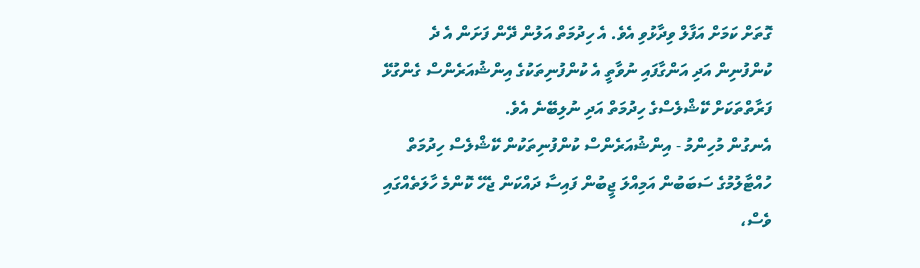ގޮތަށް ކަމަށް އަފާލް ވިދާޅުވި އެވެ. އެ ހިދުމަތް އަލުން ދޭން ފަށަން އެ ދެ ކުންފުނިން އަދި އަންގާފައި ނުވާތީ އެ ކުންފުނިތަކުގެ އިންޝުއަރެންސް ގެންގުޅޭ ފަރާތްތަކަށް ކޭޝްލެސްގެ ހިދުމަތް އަދި ނުލިބޭނެ އެވެ.
އެނގުން މުހިންމު - އިންޝުއަރެންސް ކުންފުނިތަކުން ކޭޝްލެސް ހިދުމަތް ހުއްޓާލުމުގެ ސަބަބުން އަމިއްލަ ޖީބުން ފައިސާ ދައްކަން ޖެހޭ ކޮންމެ ހާލަތެއްގައި ވެސް،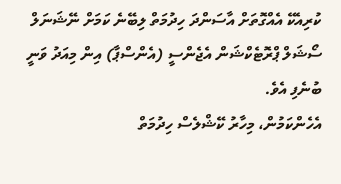ކުރިއެކޭ އެއްގޮތަށް އާސަންދަ ހިދުމަތް ލިބޭނެ ކަމަށް ނޭޝަނަލް ސޯޝަލް ޕްރޮޓެކްޝަން އެޖެންސީ (އެންސްޕާ) އިން މިއަދު ވަނީ ބުނެފި އެވެ.
އެހެންކަމުން، މިހާރު ކޭޝްލެސް ހިދުމަތް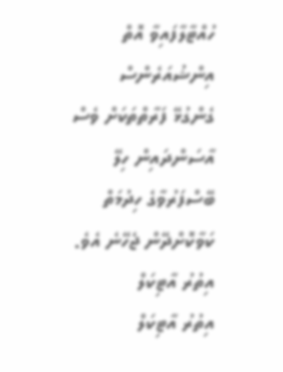ހުއްޓާލާފައިވާ އޮތް އިންޝުއަރެންސް ގެންގުޅޭ ފަރާތްތަކަށް ވެސް އާސަންދައިން ހިލޭ ބޭސްފަރުވާގެ ހިދުމަތް ކަވާކޮށްދޭން ޖެހޭނެ އެވެ.
އިތުރު އާޓިކަލް
އިތުރު އާޓިކަލް